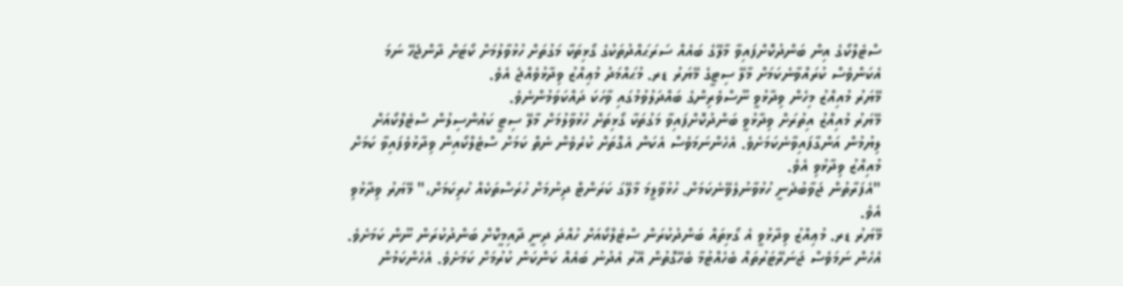ސްޓެލްކޯގެ އިން ބަންދުކޮށްފައިވާ މާލޭގެ ބައެއް ސަރަޙައްދުތަކުގެ ގޯޅިތަކާ މަގުތަށް ހުޅުވާލުމަށް ކޯޓަށް ދާންޖެހޭ ނަމަ އެކަންވެސް ކުރައްވާނެކަމަށް މާލޭ ސިޓީގެ މޭޔަރު ޑރ. މުޙައްމަދު މުޢިއްޒު ވިދާޅުވެއްޖެ އެވެ.
މޭޔަރު މުއިއްޒު މިހެން ވިދާޅުވީ ނޫސްވެރިންގެ ބައްދަލުވުމުގައި ވާހަކަ ދައްކަވަމުންނެވެ.
މޭޔަރު މުއިއްޒު އިތުރަށް ވިދާޅުވީ ބަންދުކޮށްފައިވާ މަގުތަކާ ގޯޅިތަށް ހުޅުވާލުމަށް މާލޭ ސިޓީ ކައުންސިލުން ސްޓެލްކޯއަށް ލިޔުމުން އަންގާފައިވާނެކަމަށެވެ. އެހެންނަމަވެސް އެކަން އެގޮތަށް ކުރެވެން ނެތް ކަމަށް ސްޓެލްކޯއިން ވިދާޅުވެފައިވާ ކަމަށް މުއިއްޒު ވިދާޅުވި އެވެ.
"އެފަރާތުން ޖަވާބުދެނީ ހުޅުވާނުލެވޭނެކަމަށް. ހުޅުވާލީމަ މާލޭގަ ކަރަންޓް ދިނުމަށް ހުރަސްތަކެއް ހުރިކަމަށް،" މޭޔަރު ވިދާޅުވި އެވެ.
މޭޔަރު ޑރ. މުޢިއްޒު ވިދާޅުވީ އެ ގޯޅިތައް ބަންދުކުރަން ސްޓެލްކޯއަށް ހުއްދަ ދިނީ ދާއިމީކޮށް ބަންދުކުރަން ނޫން ކަމަށެވެ. އެހެން ނަމަވެސް ޖަނަރޭޓަރުތައް ބެހެއްޓުމާ ބެހޭގޮތުން އޭރު އެދުނު ބައެއް ކަންކަން ކުރުމަށް ކަމަށެވެ. އެހެންކަމުން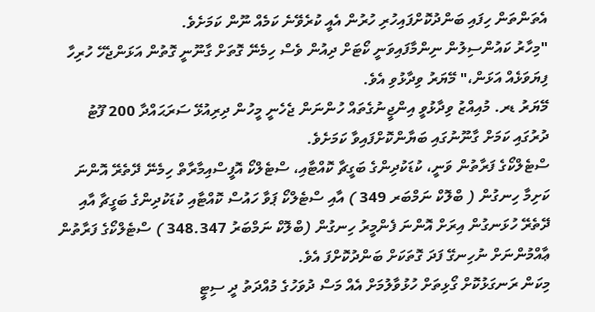އެތަންތަން ހިފައި ބަންދުކޮށްފައިހުރި ހުރުން އެއީ ކުރެވޭނެ ކަމެއް ނޫން ކަމަށެވެ.
"މިހާރު ކައުންސިލުން ނިންމާފައިވަނީ ކޯޓަށް ދިއުން ވެސް ހިމެނޭ ގޮތަށް ގާނޫނީ ގޮތުން އަޅަންޖެހޭ ހުރިހާ ފިޔަވަޅެއް އަޅަން،" މޭޔަރު ވިދާޅުވި އެވެ.
މޭޔަރު ޑރ. މުއިއްޒު ވިދާޅުވީ އިންޖީނުގެތައް ހުންނަން ޖެހެނީ މީހުން ދިރިއުޅޭ ސަރަޙައްދާ 200 ފޫޓު ދުރުގައި ކަމަށް ގާނޫނުގައި ބަޔާންކޮށްފައިވާ ކަމަށެވެ.
ސްޓެލްކޯގެ ފަރާތުން ވަނީ، ކުޑަކުދިންގެ ބަގީޗާ ކޮއްޓާއި، ސްޓެލްކޯ އޮފީސްއިމާރާތް ހިމެނޭ ދޭތެރޭ އޮންނަ ކަށިމާ ހިނގުން ( ބްލޮކް ނަމްބަރ 349 ) އާއި ސްޓެލްކޯ ޕަވާ ހައުސް ކޮއްޓާއި ކުޑަކުދިންގެ ބަގީޗާ އާއި ދޭތެރޭ ހުޅަނގުން އިރަށް އޮންނަ ފެންމީރު ހިނގުން (ބްލޮކް ނަމްބަރު 348.347 ) ސްޓެލްކޯގެ ފަރާތުން ޢާއްމުންނަށް ނުހިނގޭ ފަދަ ގޮތަކަށް ބަންދުކޮށްފަ އެވެ.
މިކަން ރަނގަޅުކޮށް ގޯޅިތަށް ހުޅުވާލުމަށް އެއް މަސް ދުވަހުގެ މުއްދަތު ދީ ސިޓީ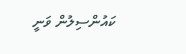ކައުންސިލުން ވަނީ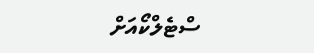ސްޓެލްކޯއަށް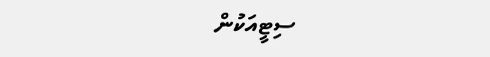ސިޓީއަކުން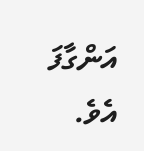އަންގާފަ އެވެ.